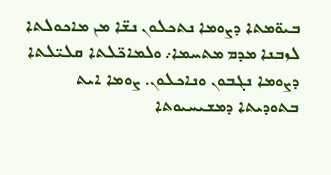ܒܝܘ̈ܡܬܐ ܕܨܘܡܐ ܢܬܟܠܘܢ ܢܫ̈ܐ ܡܢ ܡܐܟܘܠܬܐ ܠܙܒܢܐ ܡܕܡ ܡܬܚܡܐ܇ ܘܠܡܐܟ̈ܠܬܐ ܩܠܝ̈ܠܬܐ ܕܨܘܡܐ ܢܓܒܘܢ ܘܢܐܟܠܘܢ. ܨܘܡܐ ܐܝܬ ܒܬܘܕܝܬܐ ܕܡܫܝܚܝܘܬܐ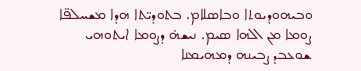ܘܒܝܗܘܕܝܘܬܐ ܘܒܐܣܠܐܡ. ܒܬܘܕܝ̈ܬܐ ܗܕܐ ܡܫܚܠܦ̈ܐ ܨܘܡܐ ܡܢ ܐܠܗܐ ܣܝܡ. ܢܝܫܗ̇ ܕܨܘܡܐ ܐܝܬܘܗܝ ܫܘܥܒܕ ܨܒܝܢܗ ܕܡܗܝܡܢܐ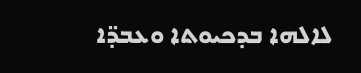ܠܐܠܗܐ ܒܕܟܝܘܬܐ ܘܥܒܕ̈ܐ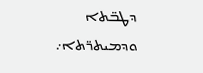ܕܛܒ̈ܬܐ ܘܕܡܝܬܪ̈ܬܐ܇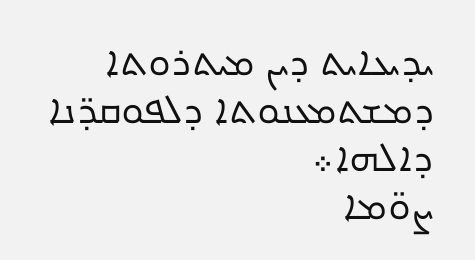ܝܕܝܥܐܝܬ ܕܝܢ ܡܝܬܪܘܬܐ ܕܡܫܬܡܥܢܘܬܐ ܕܠܦܘܩܕ̈ܢܐ ܕܐܠܗܐ܀
ܨܘ̈ܡܐ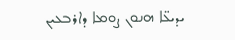ܝܕܝܥ̈ܐ ܗܢܘܢ ܨܘܡܐ ܕܐܪܒܥܝܢ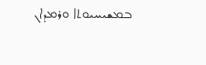ܒܡܫܝܚܝܘܬܐ ܘܪܡܕܐܢ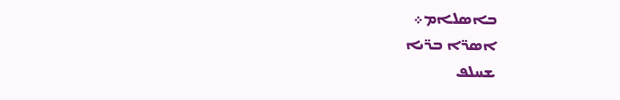ܒܐܣܠܐܡ܀
ܐܣܪ̈ܐ ܒܪ̈ܝܐ
ܫܚܠܦ